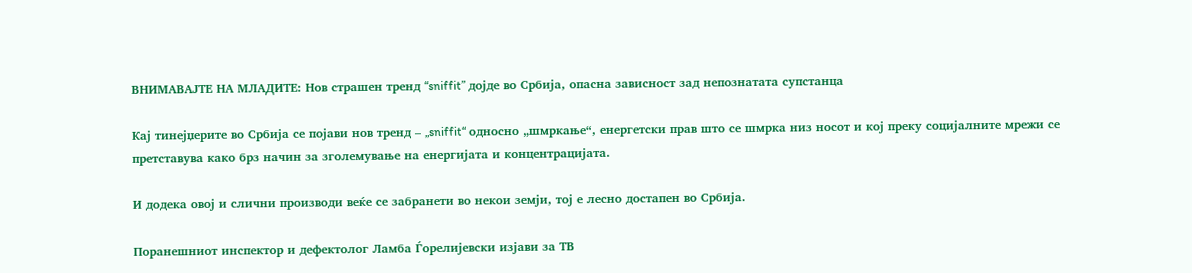ВНИМАВАЈТЕ НА МЛАДИТЕ: Нов страшен тренд “sniffit” дојде во Србија, опасна зависност зад непознатата супстанца

Кај тинејџерите во Србија се појави нов тренд – „sniffit“ односно „шмркање“, енергетски прав што се шмрка низ носот и кој преку социјалните мрежи се претставува како брз начин за зголемување на енергијата и концентрацијата.

И додека овој и слични производи веќе се забранети во некои земји, тој е лесно достапен во Србија.

Поранешниот инспектор и дефектолог Ламба Ѓорелијевски изјави за ТВ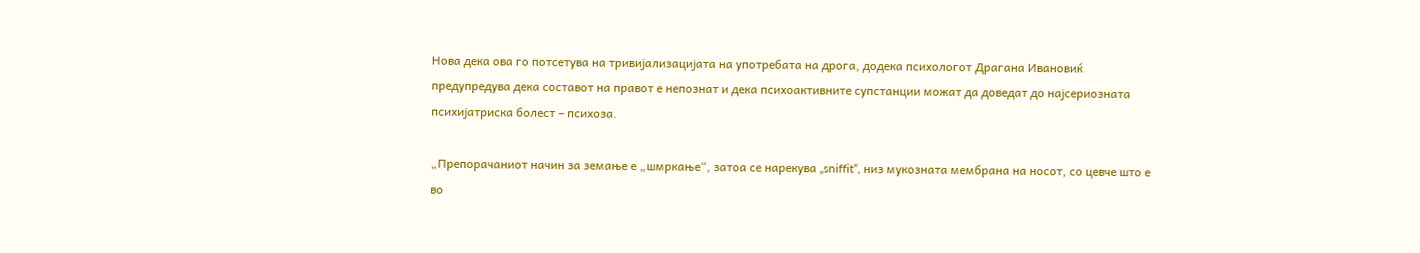Нова дека ова го потсетува на тривијализацијата на употребата на дрога, додека психологот Драгана Ивановиќ предупредува дека составот на правот е непознат и дека психоактивните супстанции можат да доведат до најсериозната психијатриска болест – психоза.

„Препорачаниот начин за земање е „шмркање“, затоа се нарекува „sniffit“, низ мукозната мембрана на носот, со цевче што е во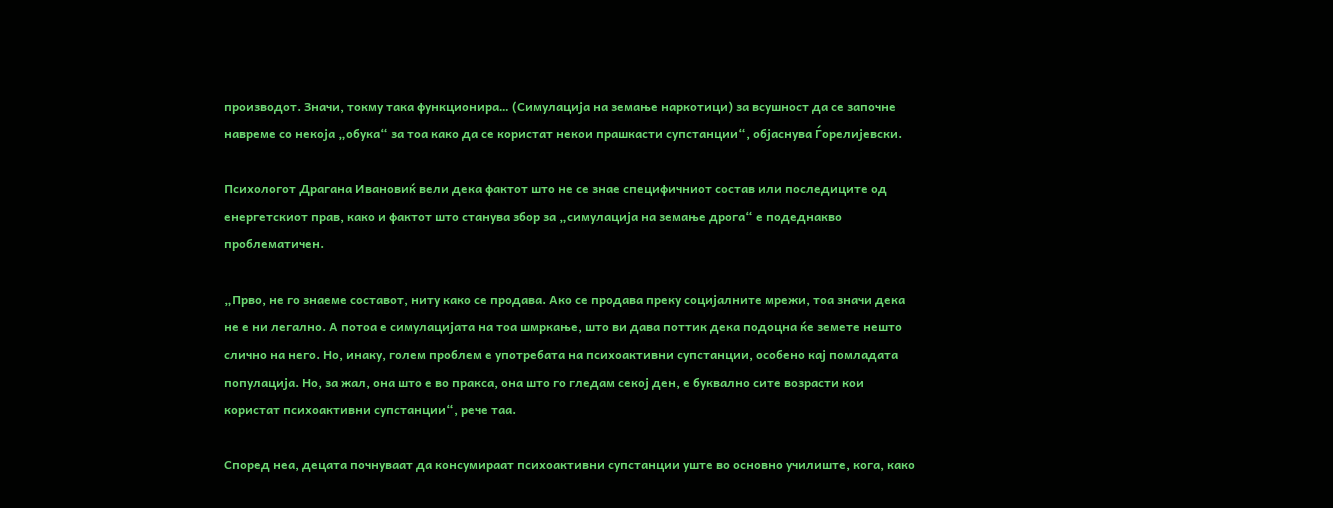производот. Значи, токму така функционира… (Симулација на земање наркотици) за всушност да се започне навреме со некоја „обука“ за тоа како да се користат некои прашкасти супстанции“, објаснува Ѓорелијевски.

Психологот Драгана Ивановиќ вели дека фактот што не се знае специфичниот состав или последиците од енергетскиот прав, како и фактот што станува збор за „симулација на земање дрога“ е подеднакво проблематичен.

„Прво, не го знаеме составот, ниту како се продава. Ако се продава преку социјалните мрежи, тоа значи дека не е ни легално. А потоа е симулацијата на тоа шмркање, што ви дава поттик дека подоцна ќе земете нешто слично на него. Но, инаку, голем проблем е употребата на психоактивни супстанции, особено кај помладата популација. Но, за жал, она што е во пракса, она што го гледам секој ден, е буквално сите возрасти кои користат психоактивни супстанции“, рече таа.

Според неа, децата почнуваат да консумираат психоактивни супстанции уште во основно училиште, кога, како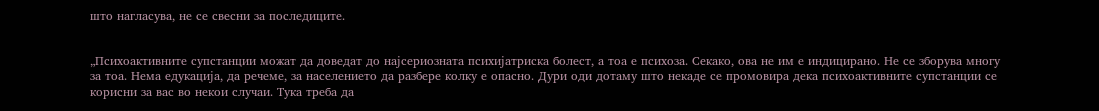што нагласува, не се свесни за последиците.


„Психоактивните супстанции можат да доведат до најсериозната психијатриска болест, а тоа е психоза. Секако, ова не им е индицирано. Не се зборува многу за тоа. Нема едукација, да речеме, за населението да разбере колку е опасно. Дури оди дотаму што некаде се промовира дека психоактивните супстанции се корисни за вас во некои случаи. Тука треба да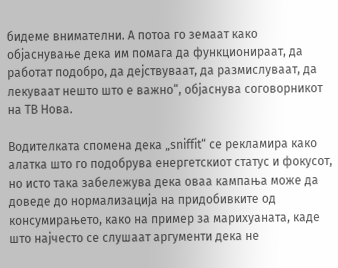бидеме внимателни. А потоа го земаат како објаснување дека им помага да функционираат, да работат подобро, да дејствуваат, да размислуваат, да лекуваат нешто што е важно“, објаснува соговорникот на ТВ Нова.

Водителката спомена дека „sniffit“ се рекламира како алатка што го подобрува енергетскиот статус и фокусот, но исто така забележува дека оваа кампања може да доведе до нормализација на придобивките од консумирањето, како на пример за марихуаната, каде што најчесто се слушаат аргументи дека не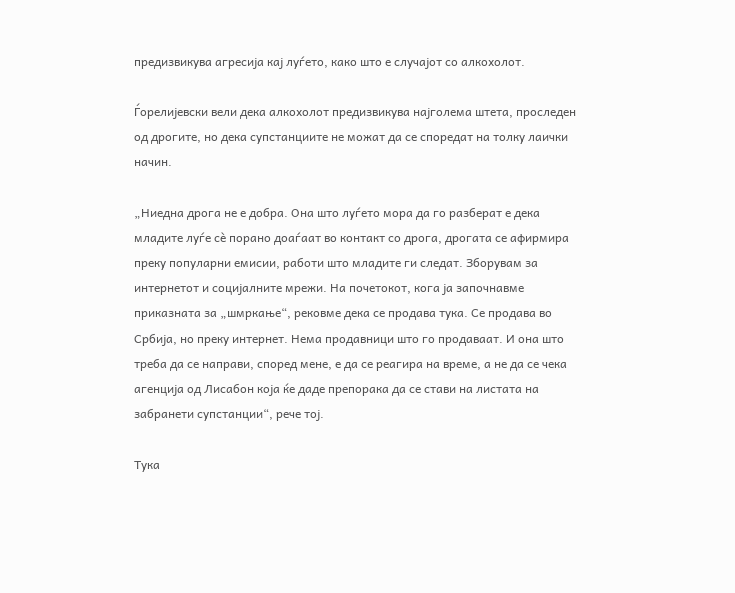предизвикува агресија кај луѓето, како што е случајот со алкохолот.

Ѓорелијевски вели дека алкохолот предизвикува најголема штета, проследен од дрогите, но дека супстанциите не можат да се споредат на толку лаички начин.

„Ниедна дрога не е добра. Она што луѓето мора да го разберат е дека младите луѓе сè порано доаѓаат во контакт со дрога, дрогата се афирмира преку популарни емисии, работи што младите ги следат. Зборувам за интернетот и социјалните мрежи. На почетокот, кога ја започнавме приказната за „шмркање“, рековме дека се продава тука. Се продава во Србија, но преку интернет. Нема продавници што го продаваат. И она што треба да се направи, според мене, е да се реагира на време, а не да се чека агенција од Лисабон која ќе даде препорака да се стави на листата на забранети супстанции“, рече тој.

Тука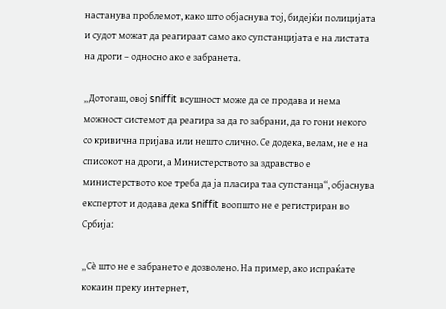настанува проблемот, како што објаснува тој, бидејќи полицијата и судот можат да реагираат само ако супстанцијата е на листата на дроги – односно ако е забранета.

„Дотогаш, овој sniffit всушност може да се продава и нема можност системот да реагира за да го забрани, да го гони некого со кривична пријава или нешто слично. Се додека, велам, не е на списокот на дроги, а Министерството за здравство е министерството кое треба да ја пласира таа супстанца“, објаснува експертот и додава дека sniffit воопшто не е регистриран во Србија:

„Сè што не е забрането е дозволено. На пример, ако испраќате кокаин преку интернет,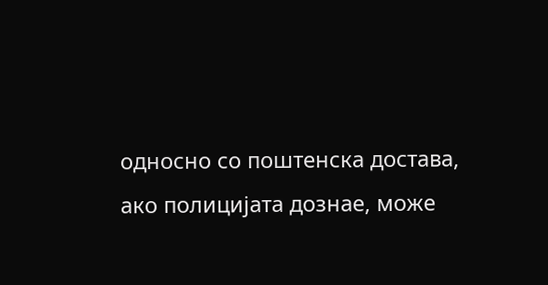односно со поштенска достава, ако полицијата дознае, може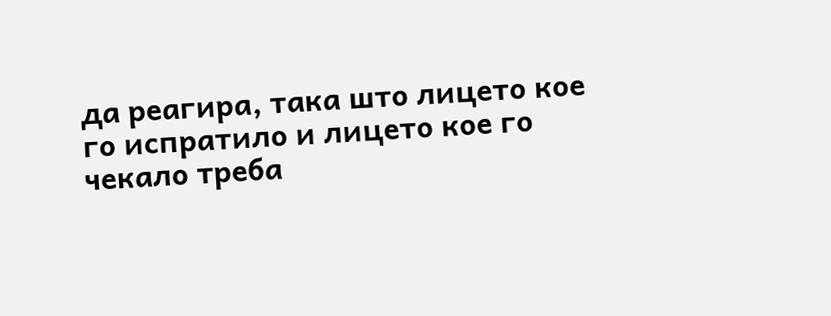да реагира, така што лицето кое го испратило и лицето кое го чекало треба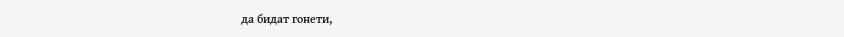да бидат гонети,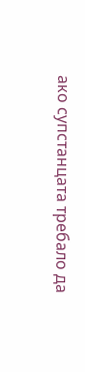ако супстанцата требало да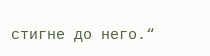стигне до него.“